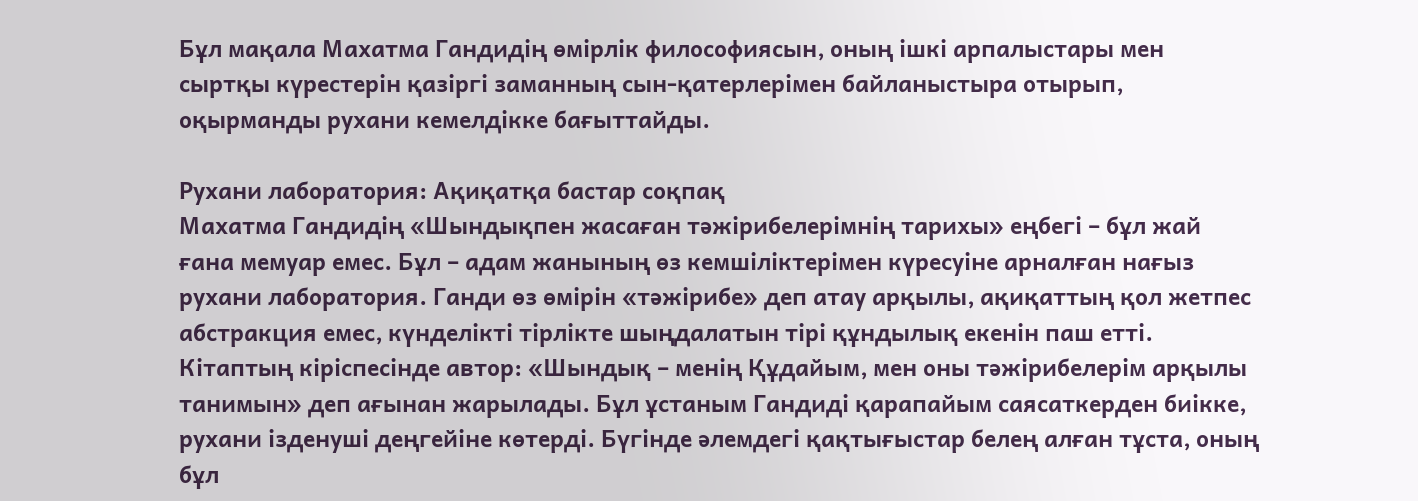Бұл мақала Махатма Гандидің өмірлік философиясын, оның ішкі арпалыстары мен сыртқы күрестерін қазіргі заманның сын-қатерлерімен байланыстыра отырып, оқырманды рухани кемелдікке бағыттайды.

Рухани лаборатория: Ақиқатқа бастар соқпақ
Махатма Гандидің «Шындықпен жасаған тәжірибелерімнің тарихы» еңбегі – бұл жай ғана мемуар емес. Бұл – адам жанының өз кемшіліктерімен күресуіне арналған нағыз рухани лаборатория. Ганди өз өмірін «тәжірибе» деп атау арқылы, ақиқаттың қол жетпес абстракция емес, күнделікті тірлікте шыңдалатын тірі құндылық екенін паш етті.
Кітаптың кіріспесінде автор: «Шындық – менің Құдайым, мен оны тәжірибелерім арқылы танимын» деп ағынан жарылады. Бұл ұстаным Гандиді қарапайым саясаткерден биікке, рухани ізденуші деңгейіне көтерді. Бүгінде әлемдегі қақтығыстар белең алған тұста, оның бұл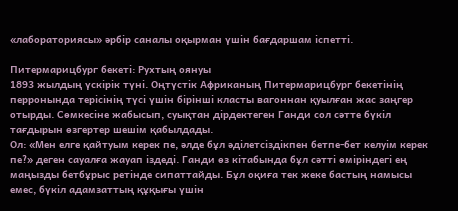«лабораториясы» әрбір саналы оқырман үшін бағдаршам іспетті.

Питермарицбург бекеті: Рухтың оянуы
1893 жылдың үскірік түні. Оңтүстік Африканың Питермарицбург бекетінің перронында терісінің түсі үшін бірінші класты вагоннан қуылған жас заңгер отырды. Сөмкесіне жабысып, суықтан дірдектеген Ганди сол сәтте бүкіл тағдырын өзгертер шешім қабылдады.
Ол: «Мен елге қайтуым керек пе, әлде бұл әділетсіздікпен бетпе-бет келуім керек пе?» деген сауалға жауап іздеді. Ганди өз кітабында бұл сәтті өміріндегі ең маңызды бетбұрыс ретінде сипаттайды. Бұл оқиға тек жеке бастың намысы емес, бүкіл адамзаттың құқығы үшін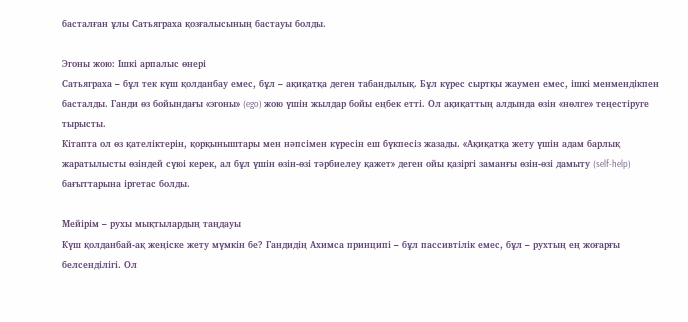басталған ұлы Сатьяграха қозғалысының бастауы болды.

Эгоны жою: Ішкі арпалыс өнері
Сатьяграха – бұл тек күш қолданбау емес, бұл – ақиқатқа деген табандылық. Бұл күрес сыртқы жаумен емес, ішкі менмендікпен басталды. Ганди өз бойындағы «эгоны» (ego) жою үшін жылдар бойы еңбек етті. Ол ақиқаттың алдында өзін «нөлге» теңестіруге тырысты.
Кітапта ол өз қателіктерін, қорқыныштары мен нәпсімен күресін еш бүкпесіз жазады. «Ақиқатқа жету үшін адам барлық жаратылысты өзіндей сүюі керек, ал бұл үшін өзін-өзі тәрбиелеу қажет» деген ойы қазіргі заманғы өзін-өзі дамыту (self-help) бағыттарына іргетас болды.

Мейірім – рухы мықтылардың таңдауы
Күш қолданбай-ақ жеңіске жету мүмкін бе? Гандидің Ахимса принципі – бұл пассивтілік емес, бұл – рухтың ең жоғарғы белсенділігі. Ол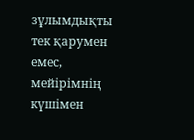зұлымдықты тек қарумен емес, мейірімнің күшімен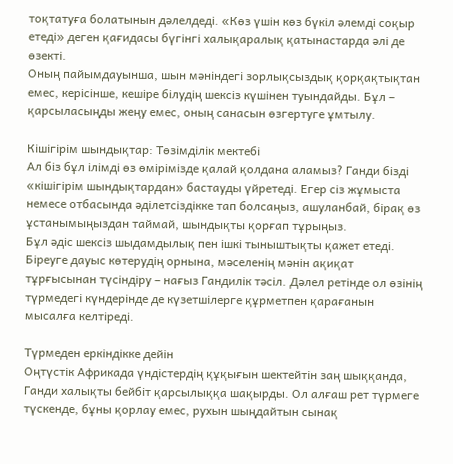тоқтатуға болатынын дәлелдеді. «Көз үшін көз бүкіл әлемді соқыр етеді» деген қағидасы бүгінгі халықаралық қатынастарда әлі де өзекті.
Оның пайымдауынша, шын мәніндегі зорлықсыздық қорқақтықтан емес, керісінше, кешіре білудің шексіз күшінен туындайды. Бұл – қарсыласыңды жеңу емес, оның санасын өзгертуге ұмтылу.

Кішігірім шындықтар: Төзімділік мектебі
Ал біз бұл ілімді өз өмірімізде қалай қолдана аламыз? Ганди бізді «кішігірім шындықтардан» бастауды үйретеді. Егер сіз жұмыста немесе отбасында әділетсіздікке тап болсаңыз, ашуланбай, бірақ өз ұстанымыңыздан таймай, шындықты қорғап тұрыңыз.
Бұл әдіс шексіз шыдамдылық пен ішкі тыныштықты қажет етеді. Біреуге дауыс көтерудің орнына, мәселенің мәнін ақиқат тұрғысынан түсіндіру – нағыз Гандилік тәсіл. Дәлел ретінде ол өзінің түрмедегі күндерінде де күзетшілерге құрметпен қарағанын мысалға келтіреді.

Түрмеден еркіндікке дейін
Оңтүстік Африкада үндістердің құқығын шектейтін заң шыққанда, Ганди халықты бейбіт қарсылыққа шақырды. Ол алғаш рет түрмеге түскенде, бұны қорлау емес, рухын шыңдайтын сынақ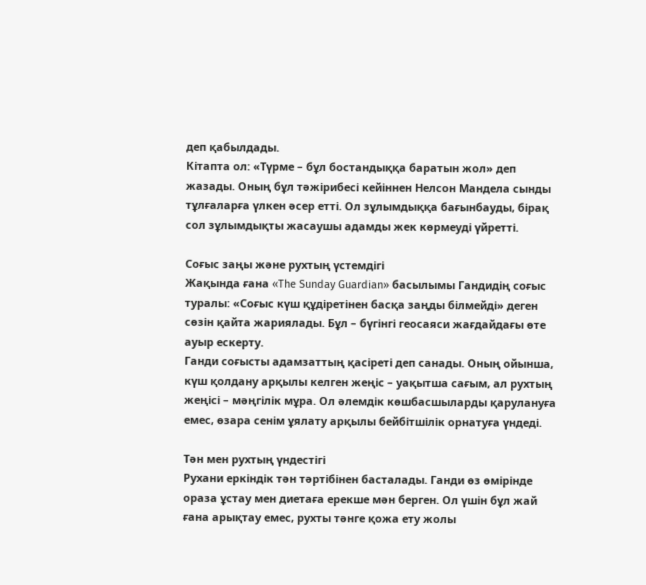деп қабылдады.
Кітапта ол: «Түрме – бұл бостандыққа баратын жол» деп жазады. Оның бұл тәжірибесі кейіннен Нелсон Мандела сынды тұлғаларға үлкен әсер етті. Ол зұлымдыққа бағынбауды, бірақ сол зұлымдықты жасаушы адамды жек көрмеуді үйретті.

Соғыс заңы және рухтың үстемдігі
Жақында ғана «The Sunday Guardian» басылымы Гандидің соғыс туралы: «Соғыс күш құдіретінен басқа заңды білмейді» деген сөзін қайта жариялады. Бұл – бүгінгі геосаяси жағдайдағы өте ауыр ескерту.
Ганди соғысты адамзаттың қасіреті деп санады. Оның ойынша, күш қолдану арқылы келген жеңіс – уақытша сағым, ал рухтың жеңісі – мәңгілік мұра. Ол әлемдік көшбасшыларды қарулануға емес, өзара сенім ұялату арқылы бейбітшілік орнатуға үндеді.

Тән мен рухтың үндестігі
Рухани еркіндік тән тәртібінен басталады. Ганди өз өмірінде ораза ұстау мен диетаға ерекше мән берген. Ол үшін бұл жай ғана арықтау емес, рухты тәнге қожа ету жолы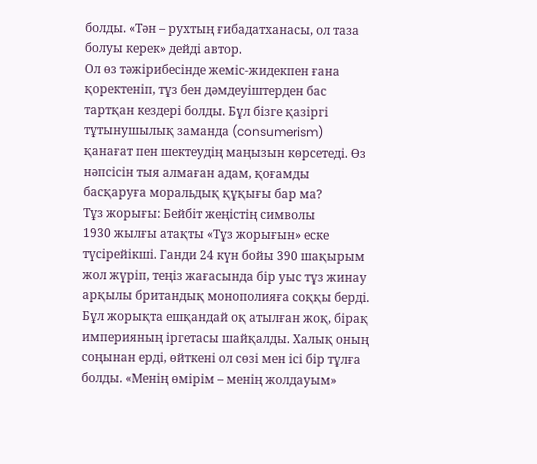болды. «Тән – рухтың ғибадатханасы, ол таза болуы керек» дейді автор.
Ол өз тәжірибесінде жеміс-жидекпен ғана қоректеніп, тұз бен дәмдеуіштерден бас тартқан кездері болды. Бұл бізге қазіргі тұтынушылық заманда (consumerism) қанағат пен шектеудің маңызын көрсетеді. Өз нәпсісін тыя алмаған адам, қоғамды басқаруға моральдық құқығы бар ма?
Тұз жорығы: Бейбіт жеңістің символы
1930 жылғы атақты «Тұз жорығын» еске түсірейікші. Ганди 24 күн бойы 390 шақырым жол жүріп, теңіз жағасында бір уыс тұз жинау арқылы британдық монополияға соққы берді.
Бұл жорықта ешқандай оқ атылған жоқ, бірақ империяның іргетасы шайқалды. Халық оның соңынан ерді, өйткені ол сөзі мен ісі бір тұлға болды. «Менің өмірім – менің жолдауым»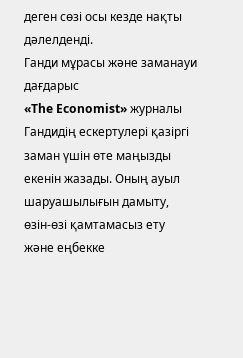деген сөзі осы кезде нақты дәлелденді.
Ганди мұрасы және заманауи дағдарыс
«The Economist» журналы Гандидің ескертулері қазіргі заман үшін өте маңызды екенін жазады. Оның ауыл шаруашылығын дамыту, өзін-өзі қамтамасыз ету және еңбекке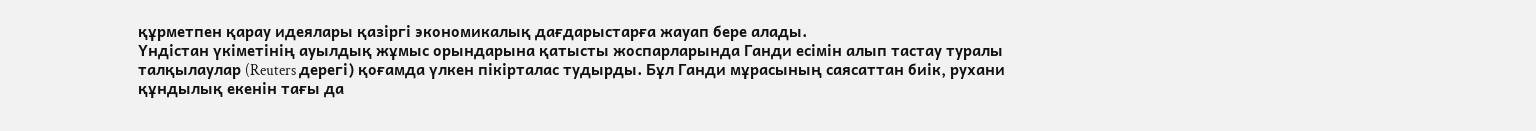құрметпен қарау идеялары қазіргі экономикалық дағдарыстарға жауап бере алады.
Үндістан үкіметінің ауылдық жұмыс орындарына қатысты жоспарларында Ганди есімін алып тастау туралы талқылаулар (Reuters дерегі) қоғамда үлкен пікірталас тудырды. Бұл Ганди мұрасының саясаттан биік, рухани құндылық екенін тағы да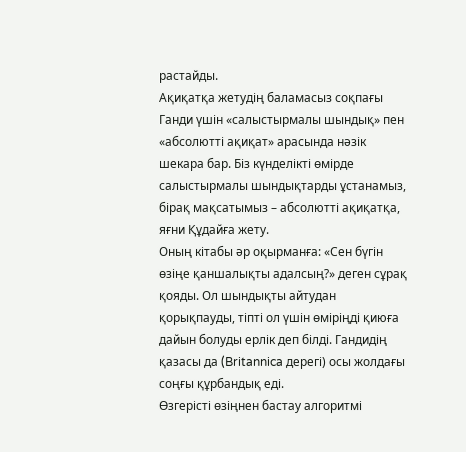растайды.
Ақиқатқа жетудің баламасыз соқпағы
Ганди үшін «салыстырмалы шындық» пен «абсолютті ақиқат» арасында нәзік шекара бар. Біз күнделікті өмірде салыстырмалы шындықтарды ұстанамыз, бірақ мақсатымыз – абсолютті ақиқатқа, яғни Құдайға жету.
Оның кітабы әр оқырманға: «Сен бүгін өзіңе қаншалықты адалсың?» деген сұрақ қояды. Ол шындықты айтудан қорықпауды, тіпті ол үшін өміріңді қиюға дайын болуды ерлік деп білді. Гандидің қазасы да (Britannica дерегі) осы жолдағы соңғы құрбандық еді.
Өзгерісті өзіңнен бастау алгоритмі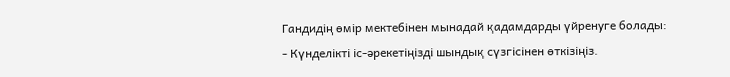Гандидің өмір мектебінен мынадай қадамдарды үйренуге болады:
- Күнделікті іс-әрекетіңізді шындық сүзгісінен өткізіңіз.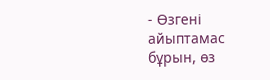- Өзгені айыптамас бұрын, өз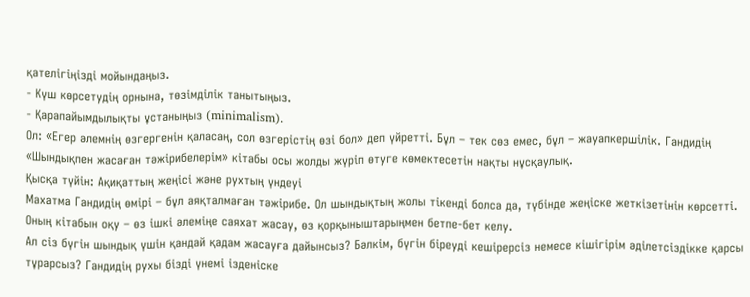қателігіңізді мойындаңыз.
- Күш көрсетудің орнына, төзімділік танытыңыз.
- Қарапайымдылықты ұстаныңыз (minimalism).
Ол: «Егер әлемнің өзгергенін қаласаң, сол өзгерістің өзі бол» деп үйретті. Бұл – тек сөз емес, бұл – жауапкершілік. Гандидің «Шындықпен жасаған тәжірибелерім» кітабы осы жолды жүріп өтуге көмектесетін нақты нұсқаулық.
Қысқа түйін: Ақиқаттың жеңісі және рухтың үндеуі
Махатма Гандидің өмірі – бұл аяқталмаған тәжірибе. Ол шындықтың жолы тікенді болса да, түбінде жеңіске жеткізетінін көрсетті. Оның кітабын оқу – өз ішкі әлеміңе саяхат жасау, өз қорқыныштарыңмен бетпе-бет келу.
Ал сіз бүгін шындық үшін қандай қадам жасауға дайынсыз? Бәлкім, бүгін біреуді кешірерсіз немесе кішігірім әділетсіздікке қарсы тұрарсыз? Гандидің рухы бізді үнемі ізденіске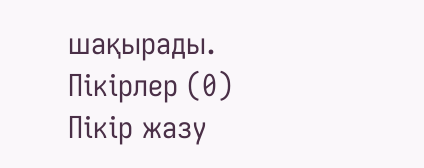шақырады.
Пікірлер (0)
Пікір жазу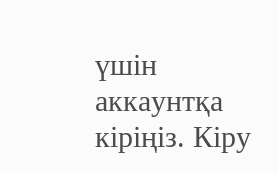үшін аккаунтқа кіріңіз. Кіру